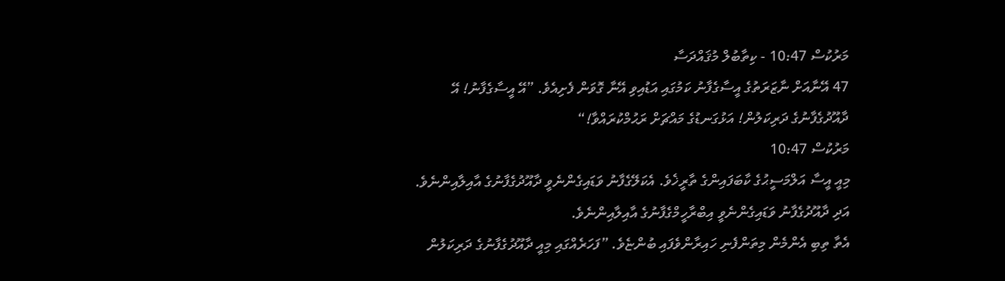މަރުކުސް 10:47 - ކިތާބުލް މުޤައްދަސާ
47 އޭނާއަށް ނާޒަރަތުގެ އީސާގެފާނު ކަމުގައި އަޑުއިވި އޭނާ ގޮވަން ފެށިއެވެ. ”އޭ އީސާގެފާނު! އޭ ދާއޫދުގެފާނުގެ ދަރިކަލުން! އަޅުގަނޑުގެ މައްޗަށް ރަޙުމްކުރައްވާ!“
މަރުކުސް 10:47
މިއީ އީސާ އަލްމަސީޙުގެ ކާބަފައިންގެ ތާރީޚެވެ. އެކަލޭގެފާނު ވަޑައިގެންނެވީ ދާއޫދުގެފާނުގެ އާއިލާއިންނެވެ. އަދި ދާއޫދުގެފާނު ވަޑައިގެންނެވީ އިބްރާހީމްގެފާނުގެ އާއިލާއިންނެވެ.
އެތާ ތިބި އެންމެން މިތަންފެނި ހައިރާންވެފައި ބުންޏެވެ. ”ފަހަރެއްގައި މިއީ ދާއޫދުގެފާނުގެ ދަރިކަލުން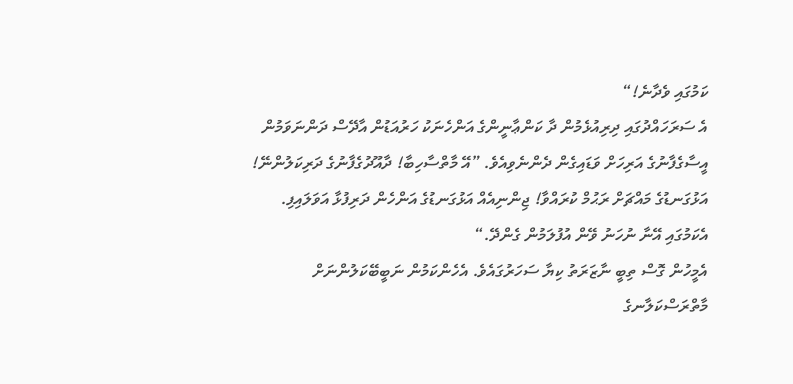ކަމުގައި ވެދާނެ!“
އެ ސަރަހައްދުގައި ދިރިއުޅެމުން ދާ ކަންޢާނީންގެ އަންހެނަކު ހަރުއަޑުން އާދޭސް ދަންނަވަމުން އީސާގެފާނުގެ އަރިހަށް ވަޑައިގެން ދެންނެވިއެވެ. ”އޭ މާތްސާހިބާ! ދާއޫދުގެފާނުގެ ދަރިކަލުންނޭ! އަޅުގަނޑުގެ މައްޗަށް ރަޙުމް ކުރައްވާ! ޖިންނިއެއް އަޅުގަނޑުގެ އަންހެން ދަރިފުޅާ އަވަލައިފި. އެކަމުގައި އޭނާ ނުހަނު ވޭން އުފުލަމުން ގެންދޭ.“
އެމީހުން ގޮސް ތިބީ ނާޒަރަތު ކިޔާ ސަހަރުގައެވެ. އެހެންކަމުން ނަބީބޭކަލުންނަށް މާތްރަސްކަލާނގެ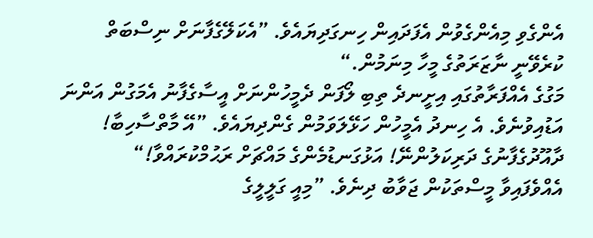އެންގެވި މިއެންގެވުން އެފަދައިން ހިނގަދިޔައެވެ. ”އެކަލޭގެފާނަށް ނިސްބަތް ކުރެވޭނީ ނާޒަރަތުގެ މީހާ މިނަމުން.“
މަގުގެ އެއްފަރާތުގައި އިށީނދެ ތިބި ލޯފަން ދެމީހުންނަށް އީސާގެފާނު އެމަގުން އަންނަ އަޑުއިވުނެވެ. އެ ހިނދު އެމީހުން ހަޅޭލަވަމުން ގެންދިޔައެވެ. ”އޭ މާތްސާހިބާ! ދާއޫދުގެފާނުގެ ދަރިކަލުންނޭ! އަޅުގަނޑުމެންގެ މައްޗަށް ރަޙުމްކުރައްވާ!“
އެއްވެފައިވާ މީސްތަކުން ޖަވާބު ދިނެވެ. ”މިއީ ގަލީލީގެ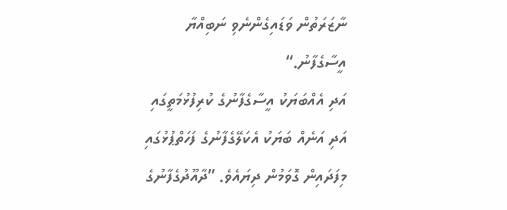ނާޒަރަތުން ވަޑައިގެންނެވި ނަބިއްޔާ އީސާގެފާނު.“
އަދި އެއްބަޔަކު އީސާގެފާނުގެ ކުރިފުޅުމަތީގައި އަދި އަނެއް ބަޔަކު އެކަލޭގެފާނުގެ ފަހަތްޕުޅުގައި މިފަދައިން ގޮވަމުން ދިޔައެވެ. ”ދާއޫދުގެފާނުގެ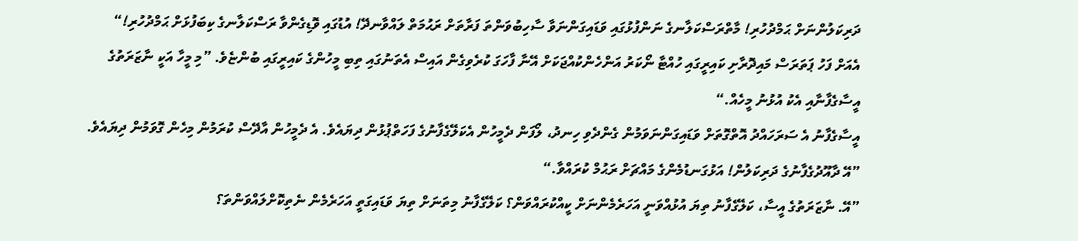ދަރިކަލުންނަށް ޙަމްދުހުރި! މާތްރަސްކަލާނގެ ނަންފުޅުގައި ވަޑައިގަންނަވާ ސާހިބުވަންތަ ފަރާތަށް ރަޙުމަތް ލައްވާނދޭ! އުޑުގައި ވޮޑިގެންވާ ރަސްކަލާނގެ ކިބަފުޅަށް ޙަމްދުހުރި!“
އެއަށް ފަހު ޕަތަރަސް މައިދޮރާށި ކައިރީގައި ހުއްޓާ ނޯކަރު އަންހެންކުއްޖަކަށް އޭނާ ފާހަގަ ކުރެވިގެން އައިސް އެތަނުގައި ތިބި މީހުންގެ ކައިރީގައި ބުންޏެވެ. ”މި މީހާ އަކީ ނާޒަރަތުގެ އީސާގެފާނާއި އެކު އުޅުނު މީހެއް.“
އީސާގެފާނު އެ ސަރަހައްދު އޮތްގޮތަށް ވަޑައިގަންނަވަމުން ގެންދެވި ހިނދު، ލޯފަން ދެމީހުން އެކަލޭގެފާނުގެ ފަހަތްޕުޅުން ދިޔައެވެ. އެ ދެމީހުން އާދޭސް ކުރަމުން މިހެން ގޮވަމުން ދިޔައެވެ. ”އޭ ދާއޫދުގެފާނުގެ ދަރިކަލުން! އަޅުގަނޑުމެންގެ މައްޗަށް ރަޙުމް ކުރައްވާ.“
”އޭ. ނާޒަރަތުގެ އީސާ، ކަލޭގެފާނު ތިޔަ އުޅުއްވަނީ އަހަރެމެންނަށް ކީއްކުރައްވަން؟ ކަލޭގެފާނު މިތަނަށް ތިޔަ ވަޑައިގަތީ އަހަރެމެން ނެތިކޮށްލައްވަންތަ؟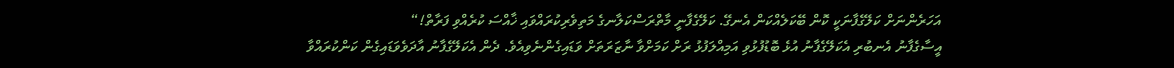އަހަރެންނަށް ކަލޭގެފާނަކީ ކޮން ބޭކަލެއްކަން އެނގޭ. ކަލޭގެފާނީ މާތްރަސްކަލާނގެ މަތިވެރިކުރައްވައި ޚާއްސަ ކުރެއްވި ފަރާތް!“
އީސާގެފާނު އެނބުރި އެކަލޭގެފާނު އުޅެ ބޮޑުފުޅުވި އަމިއްލަފުޅު ރަށް ކަމަށްވާ ނާޒަރަތަށް ވަޑައިގެންނެވިއެވެ. ދެން އެކަލޭގެފާނު އާދަވެވަޑައިގެން ކަންކުރައްވާ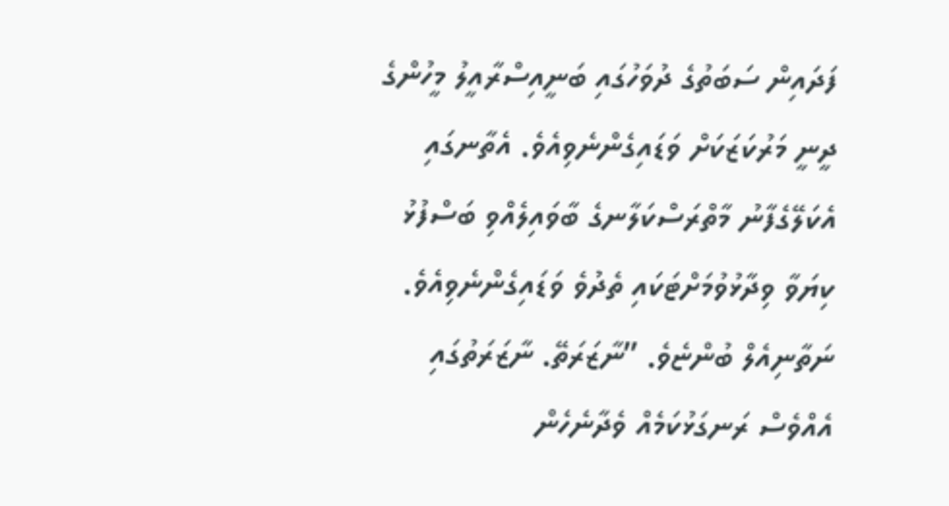ފަދައިން ސަބަތުގެ ދުވަހުގައި ބަނީއިސްރާއީލު މީހުންގެ ދީނީ މަރުކަޒަކަށް ވަޑައިގެންނެވިއެވެ. އެތާނގައި އެކަލޭގެފާނު މާތްރަސްކަލާނގެ ބާވައިލެއްވި ބަސްފުޅު ކިޔަވާ ވިދާޅުވުމަށްޓަކައި ތެދުވެ ވަޑައިގެންނެވިއެވެ.
ނަތާނިއެލް ބުންޏެވެ. ”ނާޒަރަތޭ. ނާޒަރަތުގައި އެއްވެސް ރަނގަޅުކަމެއް ވެދާނެހެން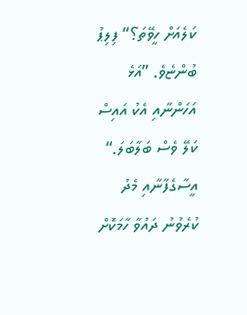ކަލެއަށް ހީވޭތަ؟“ ފިލިޕު ބުންޏެވެ. ”އަޅެ އަހަންނާއި އެކު އައިސް ކަލޭ ވެސް ބަލާބަލަ.“
އީސާގެފާނާއި މެދު ކުރެވުނު ދައުވާ ހާމަކޮށް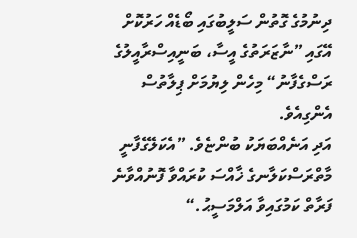ދިނުމުގެ ގޮތުން ސަލީބުގައި ބޯޑެއް ހަރުކޮށް އޭގައި ”ނާޒަރަތުގެ އީސާ، ބަނީއިސްރާއީލުގެ ރަސްގެފާނު“ މިހެން ލިޔުމަށް ޕިލާތުސް އެންގިއެވެ.
އަދި އަނެއްބަޔަކު ބުންޏެވެ. ”އެކަލޭގެފާނީ މާތްރަސްކަލާނގެ ޚާއްސަ ކުރައްވާ ފޮނުއްވާނެ ފަރާތް ކަމުގައިވާ އަލްމަސީޙު.“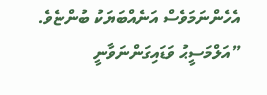އެހެންނަމަވެސް އަނެއްބަޔަކު ބުންޏެވެ. ”އަލްމަސީޙު ވަޑައިގަންނަވާނީ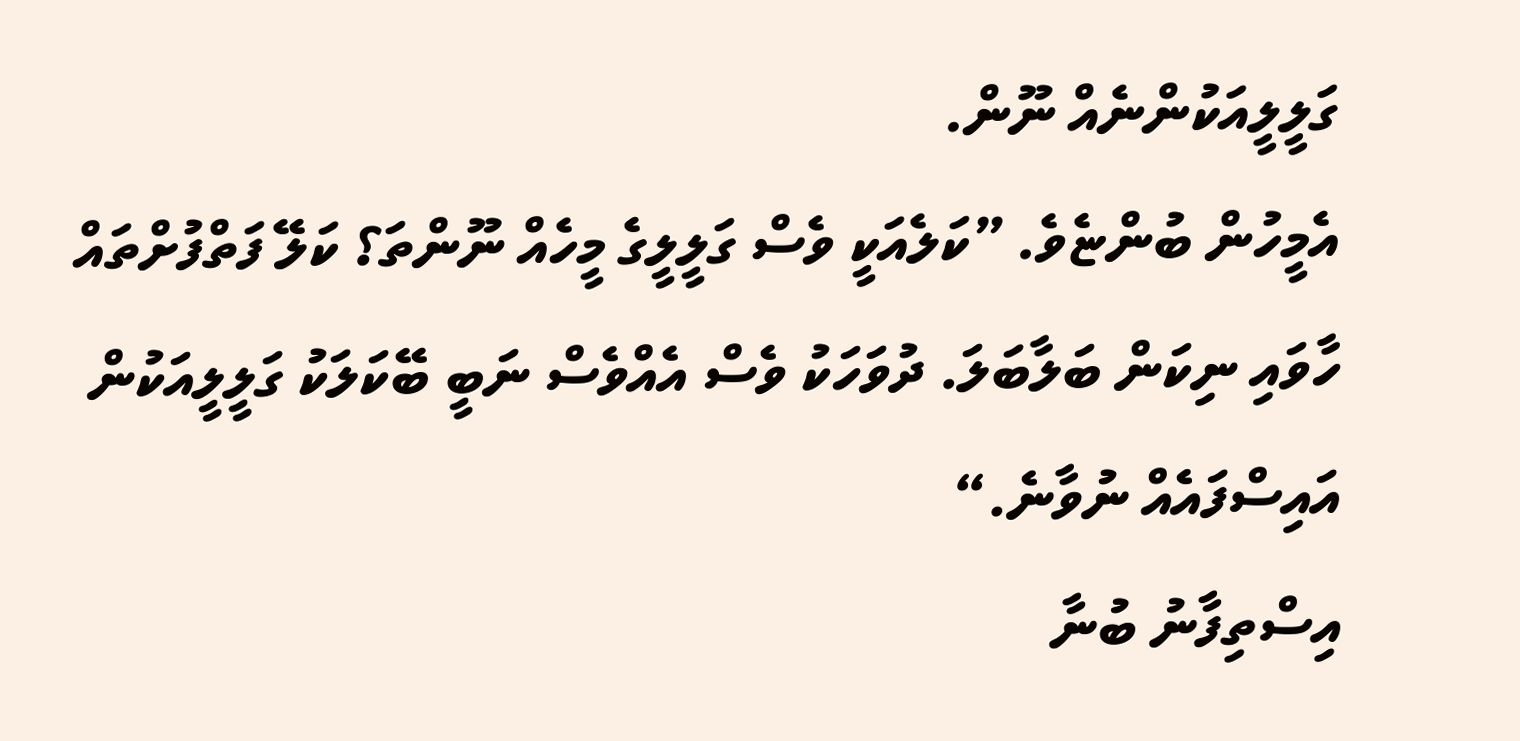ގަލީލީއަކުންނެއް ނޫން.
އެމީހުން ބުންޏެވެ. ”ކަލެއަކީ ވެސް ގަލީލީގެ މީހެއް ނޫންތަ؟ ކަލޭ ފަތްފުށްތައް ހާވައި ނިކަން ބަލާބަލަ. ދުވަހަކު ވެސް އެއްވެސް ނަބީ ބޭކަލަކު ގަލީލީއަކުން އައިސްފައެއް ނުވާނެ.“
އިސްތިފާނު ބުނާ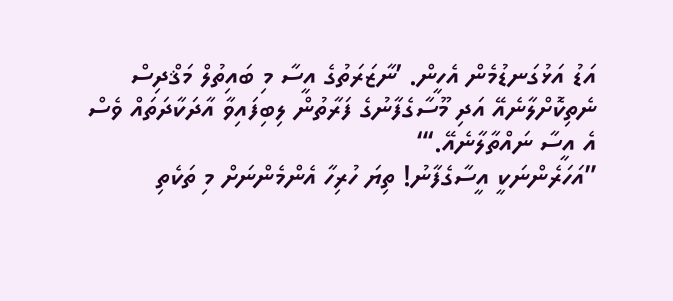އަޑު އަޅުގަނޑުމެން އެހީން. ’ނާޒަރަތުގެ އީސާ މި ބައިތުލް މަޤްދިސް ނެތިކޮށްލާނެއޭ އަދި މޫސާގެފާނުގެ ފަރާތުން ލިބިފައިވާ އާދަކާދަތައް ވެސް އެ އީސާ ނައްތާލާނެއޭ.‘“
”އަހަރެންނަކީ އީސާގެފާނު! ތިޔަ ހުރިހާ އެންމެންނަށް މި ތަކެތި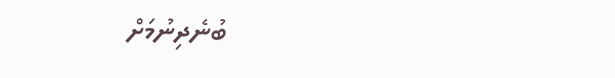ބުނެދިނުމަށް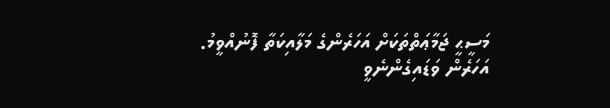މަސީޙީ ޖަމާޢަތްތަކަށް އަހަރެންގެ މަލާއިކަތާ ފޮނުއްވީމު. އަހަރެން ވަޑައިގެންނެވީ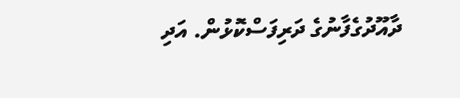ދާއޫދުގެފާނުގެ ދަރިފަސްކޮޅުން. އަދި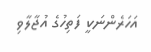އަހަރެންނަކީ ފަތިހުގެ އުޖާލާވި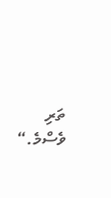ތަރި ވެސްމެ.“